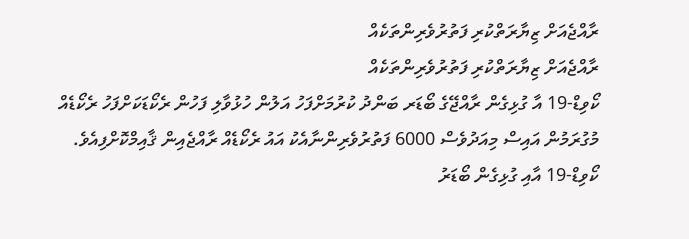ރާއްޖެއަށް ޒިޔާރަތްކުރި ފަތުރުވެރިންތަކެއް
ރާއްޖެއަށް ޒިޔާރަތްކުރި ފަތުރުވެރިންތަކެއް
ކޯވިޑް-19 އާ ގުޅިގެން ރާއްޖޭގެ ބޯޑަރ ބަންދު ކުރުމަށްފަހު އަލުން ހުޅުވާލި ފަހުން ރެކޯޑަކަށްފަހު ރެކޯޑެއް މުގުރަމުން އައިސް މިއަދުވެސް 6000 ފަތުރުވެރިންނާއެކު އައު ރެކޯޑެއް ރާއްޖެއިން ޤާއިމްކޮށްފިއެވެ.
ކޯވިޑް-19 އާއި ގުޅިގެން ބޯޑަރު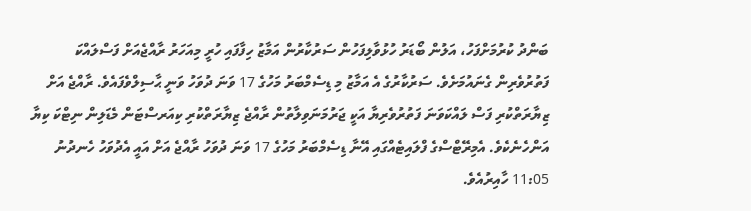ބަންދު ކުރުމަށްފަހު، އަލުން ބޯޑަރު ހުޅުވާލިފަހުން ސަރުކާރުން އަމާޒު ހިފާފައި ހުރީ މިއަހަރު ރާއްޖެއަށް ފަސްލައްކަ ފަތުރުވެރިން ގެނައުމަށެވެ. ސަރުކާރުގެ އެ އަމާޒު މި ޑިސެމްބަރު މަހުގެ 17 ވަނަ ދުވަހު ވަނީ ޙާސިލްވެފައެވެ. ރާއްޖެ އަށް ޒިޔާރަތްކުރި ފަސް ލައްކަވަނަ ފަތުރުވެރިޔާ އަކީ ޖަރުމަނަވިލާތުން ރާއްޖެ ޒިޔާރަތްކުރި ކިއަރސްޓަން މެޑަލިން ނިޓްކަ ކިޔާ އަންހެނެކެވެ. އެމިރޭޓްސްގެ ފްލައިޓެއްގައި އޭނާ ޑިސެމްބަރު މަހުގެ 17 ވަނަ ދުވަހު ރާއްޖެ އަށް އައީ އެދުވަހު ހެނދުނު 11:05 ހާއިރުއެވެ.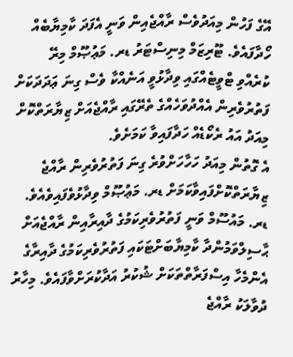އޭގެ ފަހުން މިއަދުވެސް ރާއްޖެއިން ވަނީ އެފަދަ ކާމިޔާބެއް ހޯދާފައެވެ. ޓޫރިޒަމް މިނިސްޓަރު ޑރ. މަޢުޞޫމް މިރޭ ކުރެއްވި ޓްވީޓެއްގައި ވިދާޅުވީ އަނެއްކާ ވެސް ގިނަ ޢަދަދަކަށް ފަތުރުވެރިން އެއްދުވަހެއްގެ ތެރޭގައި ރާއްޖެއަށް ޒިޔާރަތްކޮށް މިއަދު އައު ރެކޯޑެއް ހަދާފައިވާ ކަމަށެވެ.
އެ ގޮތުން މިއަދު ހަހާހަށްވުރެ ގިނަ ފަތުރުވެރިން ރާއްޖެ ޒިޔާރަތްކޮށްފައިވާކަމަށް ޑރ. މަޢުޞޫމް ވިދާޅުވެފައިވެއެވެ.
ޑރ. މައުސޫމް ވަނީ ފަތުރުވެރިކަމުގެ ދާއިރާއިން ރާއްޖެއަށް ޙާސިލްވަމުންދާ ކާމިޔާބަށްޓަކައި ފަތުރުވެރިކަމުގެ ދާއިރާގެ އެންމެހާ އިސްފަރާތްތަކަށް ޝުކުރު އަދާކުރަށްވާފައެވެ. މިހާރު ދުވާލަކު ރާއްޖެ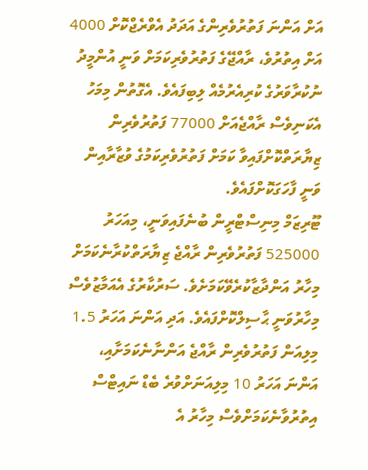އަށް އަންނަ ފަތުރުވެރިންގެ އަދަދު އެވްރެޖްކޮށް 4000 އަށް އިތުރުވެ، ރާއްޖޭގެ ފަތުރުވެރިކަމަށް ވަނީ އުންމީދު ނުކުރާވަރުގެ ކުރިއެރުމެއް ލިބިފައެވެ. އެގޮތުން މިމަހު އެކަނިވެސް ރާއްޖެއަށް 77000 ފަތުރުވެރިން ޒިޔާރަތްކޮށްފައިވާ ކަމަށް ފަތުރުވެރިކަމުގެ ވުޒާރާއިން ވަނީ ފާހަގަކޮށްފައެވެ.
ޓޫރިޒަމް މިނިސްޓްރީން ބުނެފައިވަނީ، މިއަހަރު 525000 ފަތުރުވެރިން ރާއްޖެ ޒިޔާރަތްކުރާނެކަމަށް މިހާރު އަންދާޒާކުރެވޭކަމަށެވެ. ސަރުކާރުގެ އެއަމާޒުވެސް މިހާރުވަނީ ޙާސިލްކޮށްފައެވެ. އަދި އަންނަ އަހަރު 1.5 މިލިއަން ފަތުރުވެރިން ރާއްޖެ އަންނާނެކަމަށާއި، އަންނަ އަހަރު 10 މިލިއަނަށްވުރެ ބެޑް ނައިޓްސް އިތުރުވާނެކަމަށްވެސް މިހާރު އެ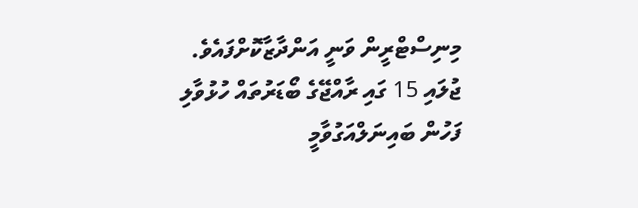މިނިސްޓްރީން ވަނީ އަންދާޒާކޮށްފައެވެ.
ޖުލައި 15 ގައި ރާއްޖޭގެ ބޯޑަރުތައް ހުޅުވާލި ފަހުން ބައިނަލްއަގުވާމީ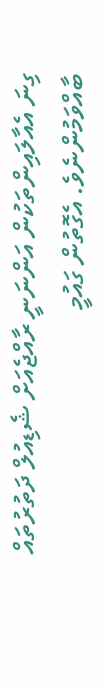ގިނަ އެއާލައިންތަކުން އަންނަނީ ރާއްޖެއަށް ޝެޑިއުލް ދަތުރުތައް ބާއްވަމުންނެވެ. އެގޮތުން ގައުމީ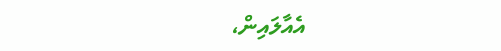އެއާލައިން،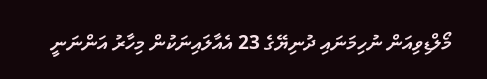މޯލްޑިވިއަން ނުހިމަނައި ދުނިޔޭގެ 23 އެއާލައިނަކުން މިހާރު އަންނަނީ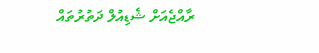ރާއްޖެއަށް ޝެޑިއުލް ދަތުރުތައް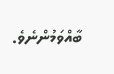ބާއްވަމުންނެވެ.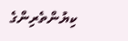ކިޔުންތެރިންގެ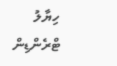ހިޔާލު
ޓްރެންޑިން